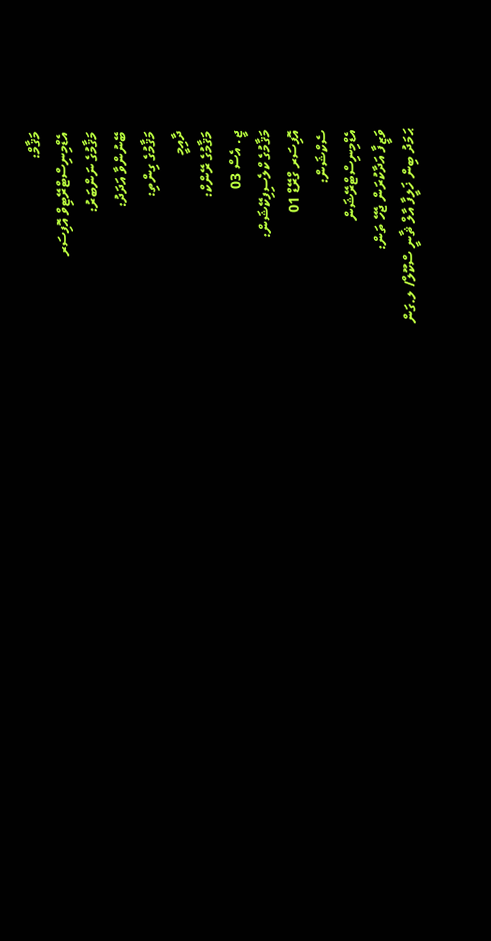މަޤާމް:
އެޑްމިނިސްޓްރޭޓިވް އޮފިސަރ
މަޤާމުގެ ނަންބަރު:
ބޭނުންވާ އަދަދު:
މަޤާމުގެ ގިންތި:
ދާއިމީ
މަޤާމުގެ ރޭންކް:
ޖީ. އެސް 03
މަޤާމުގެ ކްލެސިފިކޭޝަން:
އޮފިސަރ ގްރޭޑް 01
ސެކްޝަން:
އެޑްމިނިސްޓްރޭޝަން
ވަޒީފާ އަދާކުރަން ޖެހޭ ތަން:
ޙަމަދު ބިން ޚަލީފާ އާލް ޘާނީ ސްކޫލް/ ލ.ގަން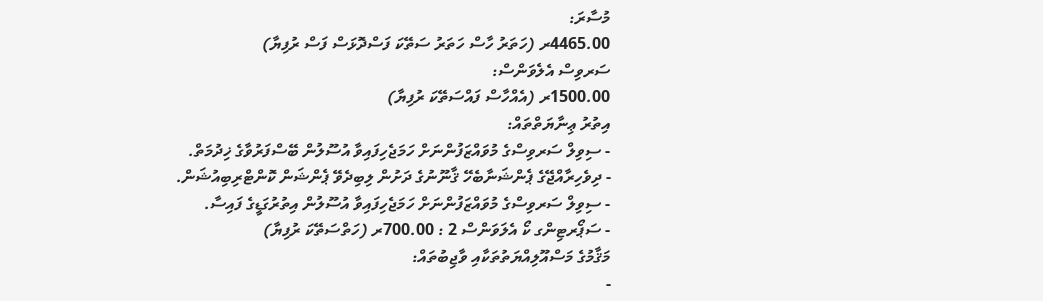މުސާރަ:
4465.00ރ (ހަތަރު ހާސް ހަތަރު ސަތޭކަ ފަސްދޮޅަސް ފަސް ރުފިޔާ)
ސަރވިސް އެލެވަންސް:
1500.00ރ (އެއްހާސް ފައްސަތޭކަ ރުފިޔާ)
އިތުރު ޢިނާޔަތްތައް:
- ސިވިލް ސަރވިސްގެ މުވައްޒަފުންނަށް ހަމަޖެހިފައިވާ އުސޫލުން ބޭސްފަރުވާގެ ޚިދުމަތް.
- ދިވެހިރާއްޖޭގެ ޕެންޝަނާބެހޭ ޤާނޫނުގެ ދަށުން ލިބިދެވޭ ޕެންޝަން ކޮންޓްރިބިއުޝަން.
- ސިވިލް ސަރވިސްގެ މުވައްޒަފުންނަށް ހަމަޖެހިފައިވާ އުސޫލުން އިތުރުގަޑީގެ ފައިސާ.
- ސަޕޯރޓިންގ ކޯ އެލަވަންސް 2 : 700.00ރ (ހަތްސަތޭކަ ރުފިޔާ)
މަޤާމުގެ މަސްއޫލިއްޔަތުތަކާއި ވާޖިބުތައް:
-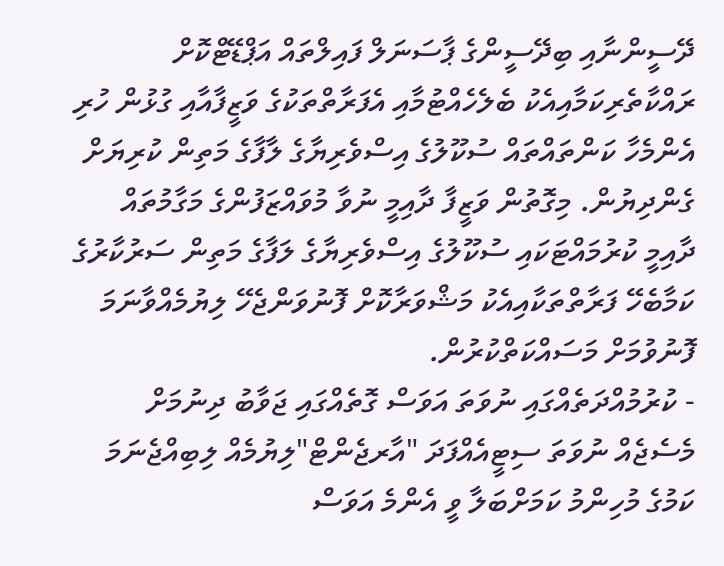ދޭސީންނާއި ބިދޭސީންގެ ޕާސަނަލް ފައިލްތައް އަޕްޑޭޓްކޮށް ރައްކާތެރިކަމާއިއެކު ބެލެހެއްޓުމާއި އެފަރާތްތަކުގެ ވަޒީފާއާއި ގުޅުން ހުރި އެންމެހާ ކަންތައްތައް ސުކޫލުގެ އިސްވެރިޔާގެ ލާފާގެ މަތިން ކުރިޔަށް ގެންދިޔުން. މިގޮތުން ވަޒީފާ ދާއިމީ ނުވާ މުވައްޒަފުންގެ މަގާމުތައް ދާއިމީ ކުރުމައްޓަކައި ސުކޫލުގެ އިސްވެރިޔާގެ ލަފާގެ މަތިން ސަރުކާރުގެ ކަމާބެހޭ ފަރާތްތަކާއިއެކު މަޝްވަރާކޮށް ފޮނުވަންޖެހޭ ލިޔުމެއްވާނަމަ ފޮނުވުމަށް މަސައްކަތްކުރުން.
- ކުރުމުއްދަތެއްގައި ނުވަތަ އަވަސް ގޮތެއްގައި ޖަވާބު ދިނުމަށް މެސެޖެއް ނުވަތަ ސިޓީއެއްފަދަ "އާރޖެންޓް"ލިޔުމެއް ލިބިއްޖެނަމަ ކަމުގެ މުހިންމު ކަމަށްބަލާ ވީ އެންމެ އަވަސް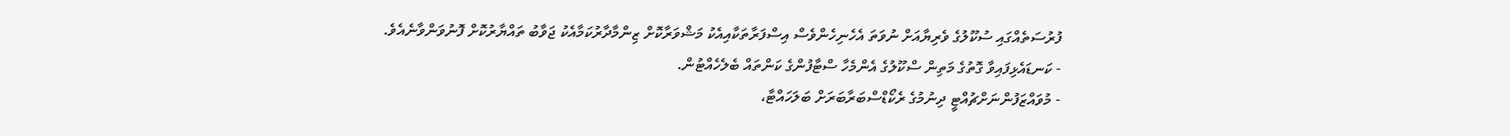ފުރުސަތެއްގައި ސުކޫލުގެ ވެރިޔާއަށް ނުވަތަ އެހެނިހެންވެސް އިސްފަރާތަކާއިއެކު މަޝްވަރާކޮށް ޒިންމާދާރުކަމާއެކު ޖަވާބު ތައްޔާރުކޮށް ފޮނުވަންވާނެއެވެ.
- ކަނޑައެޅިފައިވާ ގޮތުގެ މަތިން ސްކޫލުގެ އެންމެހާ ސްޓާފުންގެ ކަންތައް ބެލެހެއްޓުން.
- މުވައްޒަފުންނަށްޗުއްޓީ ދިނުމުގެ ރެކޯޑްސްބަރާބަރަށް ބަލަހައްޓާ،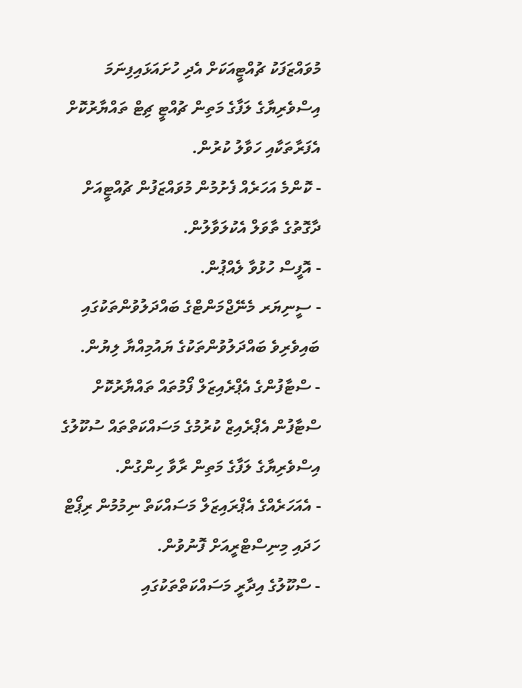މުވައްޒަފަކު ޗުއްޓީއަކަށް އެދި ހުށައަޅައިފިނަމަ އިސްވެރިޔާގެ ލަފާގެ މަތިން ޗުއްޓީ ޗިޓް ތައްޔާރުކޮށް އެފަރާތަކާއި ހަވާލު ކުރުން.
- ކޮންމެ އަހަރެއް ފެށުމުން މުވައްޒަފުން ޗުއްޓީއަށް ދާގޮތުގެ ތާވަލް އެކުލަވާލުން.
- އޮފީސް ހުޅުވާ ލެއްޕުން.
- ސީނިޔަރ މެނޭޖްމަންޓްގެ ބައްދަލުވުންތަކުގައި ބައިވެރިވެ ބައްދަލުވުންތަކުގެ ޔައުމިއްޔާ ލިޔުން.
- ސްޓާފުންގެ އެޕްރެއިޒަލް ފޯމުތައް ތައްޔާރުކޮށް ސްޓާފުން އެޕްރެއިޒް ކުރުމުގެ މަސައްކަތްތައް ސުކޫލުގެ އިސްވެރިޔާގެ ލަފާގެ މަތިން ރާވާ ހިންގުން.
- އެއަހަރެއްގެ އެޕްރައިޒަލް މަސައްކަތް ނިމުމުން ރިޕޯޓް ހަދައި މިނިސްޓްރީއަށް ފޮނުވުން.
- ސްކޫލުގެ އިދާރީ މަސައްކަތްތަކުގައި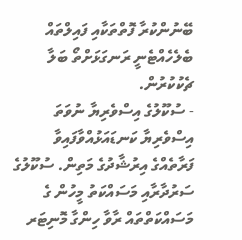ބޭނުންކުރާ ފޮތްތަކާއި ފައިލްތައް ބެލެހެއްޓެނީ ރަނގަޅަށްތޯ ބަލާ ޗެކުކުރުން.
- ސުކޫލުގެ އިސްވެރިޔާ ނުވަތަ އިސްވެރިޔާ ކަނޑައަޅުއްވާފައިވާ ފަރާތެއްގެ އިރުޝާދުގެ މަތިން. ސުކޫލުގެ ސަރުދާރާއި މަސައްކަތު މީހުން ގެ މަސައްކަތްތައް ރާވާ ހިންގާ މޮނިޓަރ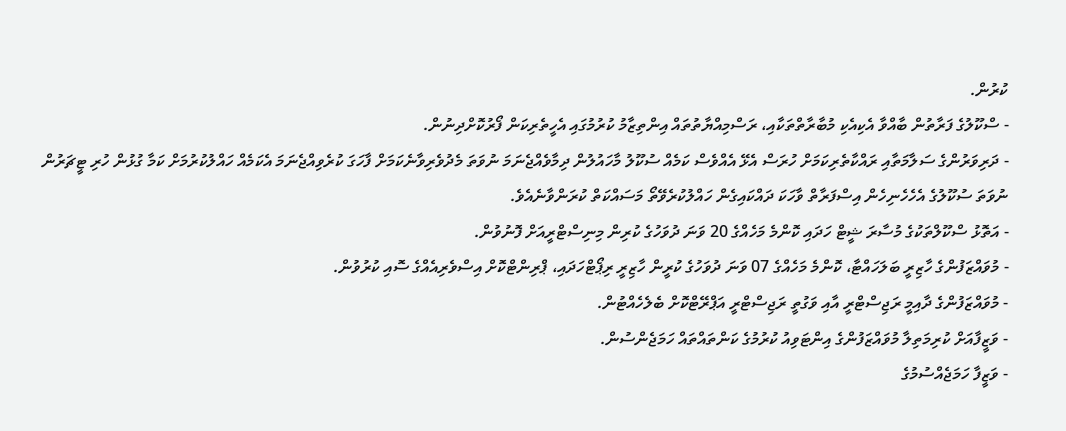ކުރުން.
- ސްކޫލުގެ ފަރާތުން ބާއްވާ އެކިއެކި މުބާރާތްތަކާއި، ރަސްމިއްޔާތުތައް އިންތިޒާމު ކުރުމުގައި އެހީތެރިކަން ފޯރުކޮށްދިނުން.
- ދަރިވަރުންގެ ސަލާމަތާއި ރައްކާތެރިކަމަށް ހުރަސް އެޅޭ އެއްވެސް ކަމެއް ސުކޫލު މާހައުލުން ދިމާވެއްޖެނަމަ ނުވަތަ މެދުވެރިވާނެކަމަށް ފާހަގަ ކުރެވިއްޖެނަމަ އެކަމެއް ހައްލުކުރުމަށް ކަމާ ގުޅުން ހުރި ޓީޗަރުން ނުވަތަ ސުކޫލުގެ އެހެހެނިހެން އިސްފަރާތް ވާހަކަ ދައްކައިގެން ހައްލުކުރެވޭތޯ މަސައްކަތް ކުރަންވާނެއެވެ.
- އަތޮޅު ސްކޫލްތަކުގެ މުސާރަ ޝީޓް ހަދައި ކޮންމެ މަހެއްގެ 20 ވަނަ ދުވަހުގެ ކުރިން މިނިސްޓްރީއަށް ފޮނުވުން.
- މުވައްޒަފުންގެ ހާޒިރީ ބަލަހައްޓާ، ކޮންމެ މަހެއްގެ 07 ވަނަ ދުވަހުގެ ކުރީން ހާޒިރީ ރިޕޯޓްހަދައި، ޕްރިންޓްކޮށް އިސްވެރިއެއްގެ ސޮއި ކުރުވުން.
- މުވައްޒަފުންގެ ދާއިމީ ރަޖިސްޓްރީ އާއި ވަގުތީ ރަޖިސްޓްރީ އަޕްރޭޓްކޮށް ބެލެހެއްޓުން.
- ވަޒީފާއަށް ކުރިމަތިލާ މުވައްޒަފުންގެ އިންޓަވިއު ކުރުމުގެ ކަންތައްތައް ހަމަޖެންސުން.
- ވަޒީފާ ހަމަޖެއްސުމުގެ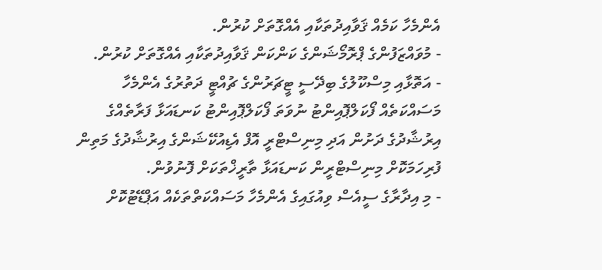އެންމެހާ ކަމެއް ޤަވާއިދުތަކާއި އެއްގޮތަށް ކުރުން.
- މުވައްޒަފުންގެ ޕްރޮމޯޝަންގެ ކަންކަން ޤަވާއިދުތަކާއި އެއްގޮތަށް ކުރުން.
- އަތޮޅާއި މިސްކޫލުގެ ބިދޭސީ ޓީޗަރުންގެ ޗުއްޓީ ދަތުރުގެ އެންމެހާ މަސައްކަތެއް ފޯކަލްޕޮއިންޓު ނުވަތަ ފޯކަލްޕޮއިންޓު ކަނޑައަޅާ ފަރާތެއްގެ އިރުޝާދުގެ ދަށުން އަދި މިނިސްޓްރީ އޮފް އެޑިއުކޭޝަންގެ އިރުޝާދުގެ މަތިން ފުރިހަމަކޮށް މިނިސްޓްރީން ކަނޑައަޅާ ތާރީޚްތަކަށް ފޮނުވުން.
- މި އިދާރާގެ ސީއެސް ވިއުގައިގެ އެންމެހާ މަސައްކަތްތަކެއް އަޕްޑޭޓުކޮށް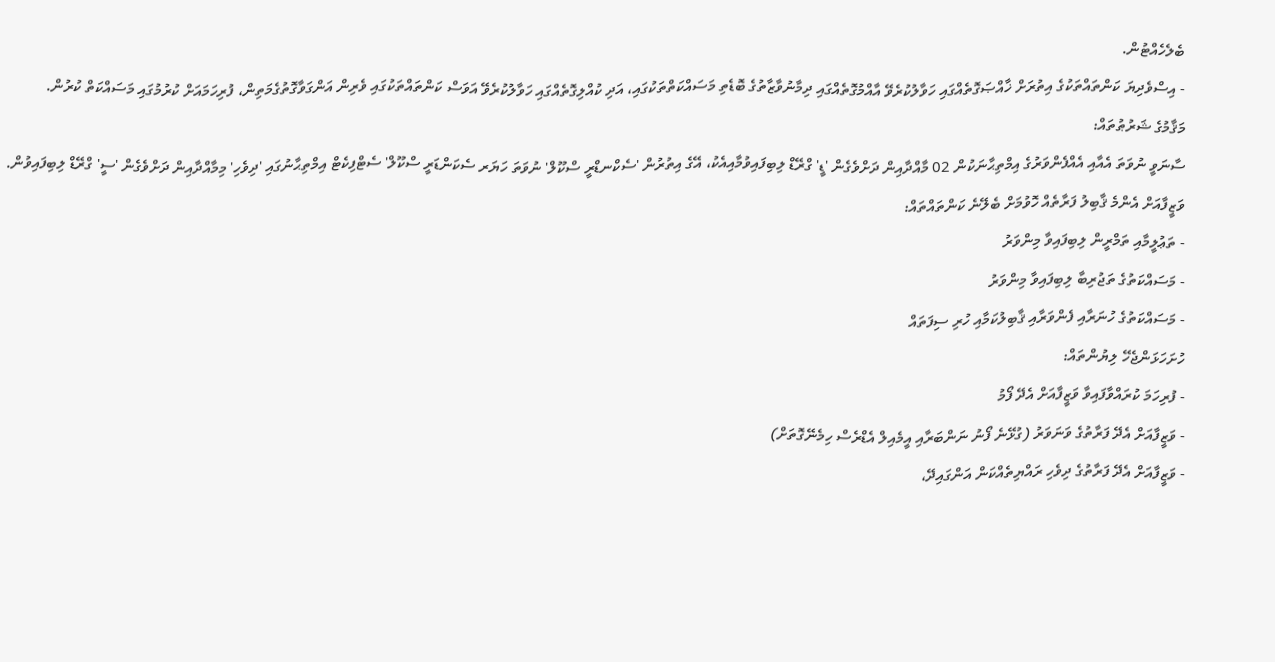ބެލެހެއްޓުން.
- އިސްވެދިޔަ ކަންތައްތަކުގެ އިތުރަށް ޚާއްޞަގޮތެއްގައި ހަވާލުކުރެވޭ އާއްމުގޮތެއްގައި ދިމާނުވާޒާތުގެ ބޮޑެތި މަސައްކަތްތަކުގައި، އަދި ކުއްލިގޮތެއްގައި ހަވާލުކުރެވޭ އަވަސް ކަންތައްތަކުގައި ވެރިން އަންގަވާގޮތުގެމަތިން، ފުރިހަމައަށް ކުރުމުގައި މަސައްކަތް ކުރުން.
މަޤާމުގެ ޝަރުޠުތައް:
ސާނަވީ ނުވަތަ އެއާއި އެއްފެންވަރުގެ އިމްތިޙާނަކުން 02 މާއްދާއިން ދަށްވެގެން 'ޑީ' ގްރޭޑް ލިބިފައިވުމާއިއެކު، އޭގެ އިތުރުން 'ސެކްނޑްރީ ސްކޫލް' ނުވަތަ ހަޔަރ ސެކަންޑަރީ ސްކޫލް' ސެޓްފިކެޓް އިމްތިޙާނުގައި 'ދިވެހި' މިމާއްދާއިން ދަށްވެގެން 'ސީ' ގްރޭޑް ލިބިފައިވުން.
ވަޒީފާއަށް އެންމެ ޤާބިލު ފަރާތެއް ހޮވުމަށް ބެލޭނެ ކަންތައްތައް:
- ތަޢުލީމާއި ތަމްރީން ލިބިފައިވާ މިންވަރު
- މަސައްކަތުގެ ތަޖުރިބާ ލިބިފައިވާ މިންވަރު
- މަސައްކަތުގެ ހުނަރާއި ފެންވަރާއި ޤާބިލުކަމާއި ހުރި ސިފަތައް
ހުށަހަޅަންޖެހޭ ލިޔުންތައް:
- ފުރިހަމަ ކުރައްވާފައިވާ ވަޒީފާއަށް އެދޭ ފޯމު
- ވަޒީފާއަށް އެދޭ ފަރާތުގެ ވަނަވަރު (ގުޅޭނެ ފޯނު ނަންބަރާއި އީމެއިލް އެޑްރެސް ހިމެނޭގޮތަށް)
- ވަޒީފާއަށް އެދޭ ފަރާތުގެ ދިވެހި ރައްޔިތެއްކަން އަންގައިދޭ،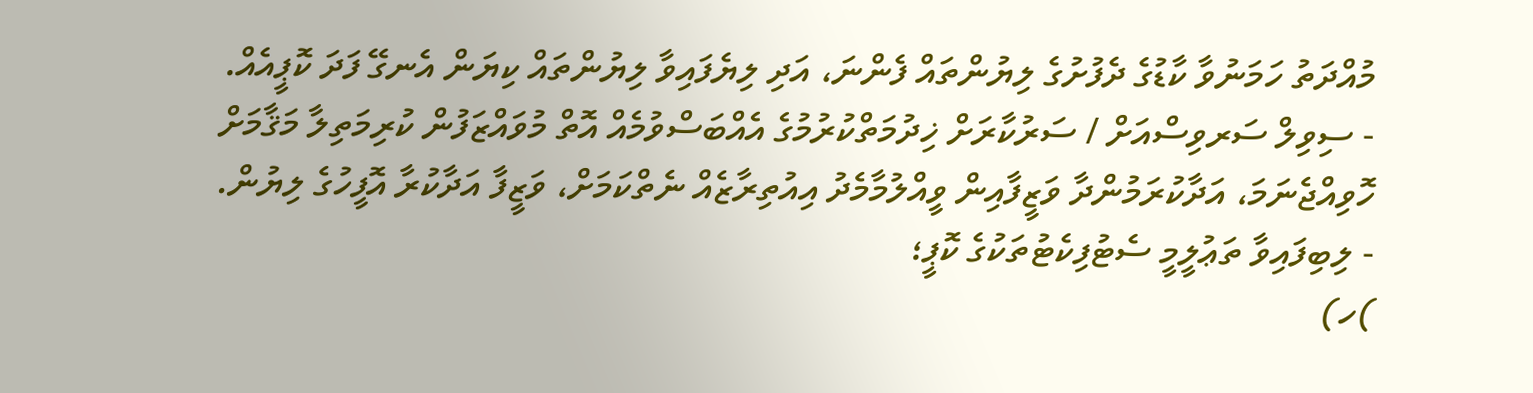މުއްދަތު ހަމަނުވާ ކާޑުގެ ދެފުށުގެ ލިޔުންތައް ފެންނަ، އަދި ލިޔެފައިވާ ލިޔުންތައް ކިޔަން އެނގޭ ފަދަ ކޮޕީއެއް.
- ސިވިލް ސަރވިސްއަށް / ސަރުކާރަށް ޚިދުމަތްކުރުމުގެ އެއްބަސްވުމެއް އޮތް މުވައްޒަފުން ކުރިމަތިލާ މަޤާމަށް ހޮވިއްޖެނަމަ، އަދާކުރަމުންދާ ވަޒީފާއިން ވީއްލުމާމެދު އިއުތިރާޒެއް ނެތްކަމަށް، ވަޒީފާ އަދާކުރާ އޮފީހުގެ ލިޔުން.
- ލިބިފައިވާ ތަޢުލީމީ ސެޓުފިކެޓުތަކުގެ ކޮޕީ؛
)ހ)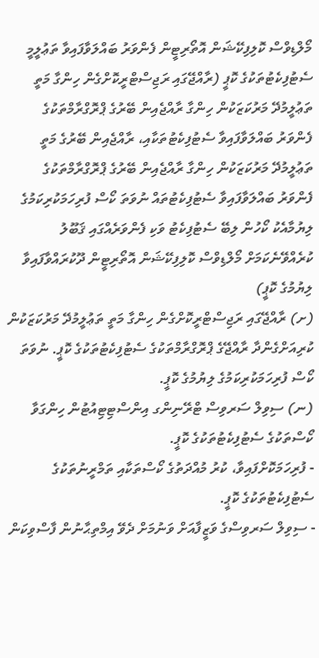މޯލްޑިވްސް ކޮލިފިކޭޝަން އޮތޯރިޓީން ފެންވަރު ބައްލަވާފައިވާ ތަޢުލީމީ ސެޓުފިކެޓުތަކުގެ ކޮޕީ (ރާއްޖޭގައި ރަޖިސްޓްރީކޮށްގެން ހިންގާ މަތީ ތަޢުލީމުދޭ މަރުކަޒަކުން ހިންގާ ރާއްޖެއިން ބޭރުގެ ޕްރޮގްރާމްތަކުގެ ފެންވަރު ބައްލަވާފައިވާ ސެޓުފިކެޓުތަކާއި، ރާއްޖެއިން ބޭރުގެ މަތީ ތަޢުލީމުދޭ މަރުކަޒަކުން ހިންގާ ރާއްޖެއިން ބޭރުގެ ޕްރޮގްރާމްތަކުގެ ފެންވަރު ބައްލަވާފައިވާ ސެޓުފިކެޓުތައް ނުވަތަ ކޯސް ފުރިހަމަކުރިކަމުގެ ލިޔުމާއެކު ކޯހުން ލިބޭ ސެޓުފިކެޓު ވަކި ފެންވަރެއްގައި ޤަބޫލު ކުރެއްވޭނެކަމަށް މޯލްޑިވްސް ކޮލިފިކޭޝަން އޮތޯރިޓީން ދޫކުރައްވާފައިވާ ލިޔުމުގެ ކޮޕީ)
(ށ) ރާއްޖޭގައި ރަޖިސްޓްރީކޮށްގެން ހިންގާ މަތީ ތަޢުލީމުދޭ މަރުކަޒަކުން ކުރިއަށްގެންދާ ރާއްޖޭގެ ޕްރޮގްރާމްތަކުގެ ސެޓުފިކެޓުތަކުގެ ކޮޕީ. ނުވަތަ ކޯސް ފުރިހަމަކުރިކަމުގެ ލިޔުމުގެ ކޮޕީ.
(ނ) ސިވިލް ސަރވިސް ޓްރޭނިންގ އިންސްޓިޓިއުޓުން ހިންގަވާ ކޯސްތަކުގެ ސެޓުފިކެޓުތަކުގެ ކޮޕީ.
- ފުރިހަމަކޮށްފައިވާ، ކުރު މުއްދަތުގެ ކޯސްތަކާއި ތަމްރީނުތަކުގެ ސެޓުފިކެޓުތަކުގެ ކޮޕީ.
- ސިވިލް ސަރވިސްގެ ވަޒީފާއަށް ވަނުމަށް ދެވޭ އިމްތިޙާނުން ފާސްވިކަން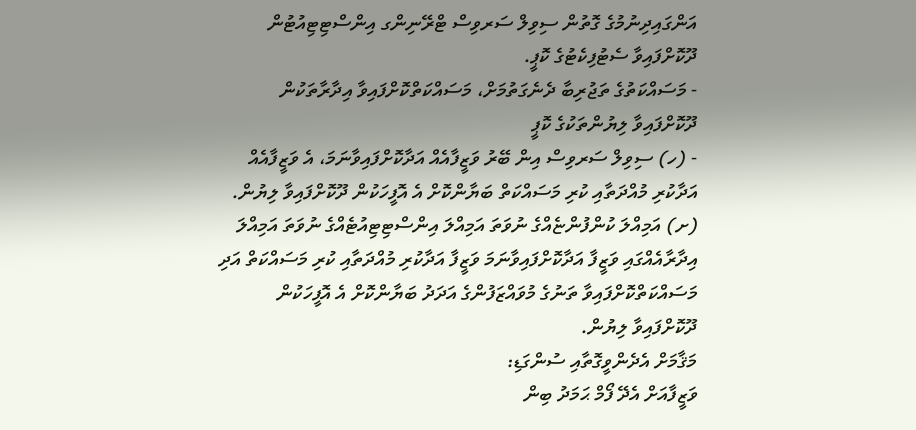އަންގައިދިނުމުގެ ގޮތުން ސިވިލް ސަރވިސް ޓްރޭނިންގ އިންސްޓިޓިއުޓުން ދޫކޮށްފައިވާ ސެޓުފިކެޓުގެ ކޮޕީ.
- މަސައްކަތުގެ ތަޖުރިބާ ދެނެގަތުމަށް، މަސައްކަތްކޮށްފައިވާ އިދާރާތަކުން ދޫކޮށްފައިވާ ލިޔުންތަކުގެ ކޮޕީ
- (ހ) ސިވިލް ސަރވިސް އިން ބޭރު ވަޒީފާއެއް އަދާކޮށްފައިވާނަމަ، އެ ވަޒީފާއެއް އަދާކުރި މުއްދަތާއި ކުރި މަސައްކަތް ބަޔާންކޮށް އެ އޮފީހަކުން ދޫކޮށްފައިވާ ލިޔުން.
(ށ) އަމިއްލަ ކުންފުންޏެއްގެ ނުވަތަ އަމިއްލަ އިންސްޓިޓިއުޓެއްގެ ނުވަތަ އަމިއްލަ އިދާރާއެއްގައި ވަޒީފާ އަދާކޮށްފައިވާނަމަ ވަޒީފާ އަދާކުރި މުއްދަތާއި ކުރި މަސައްކަތް އަދި މަސައްކަތްކޮށްފައިވާ ތަނުގެ މުވައްޒަފުންގެ އަދަދު ބަޔާންކޮށް އެ އޮފީހަކުން ދޫކޮށްފައިވާ ލިޔުން.
މަޤާމަށް އެދެންވީގޮތާއި ސުންގަޑި:
ވަޒީފާއަށް އެދޭ ފޯމް ޙަމަދު ބިން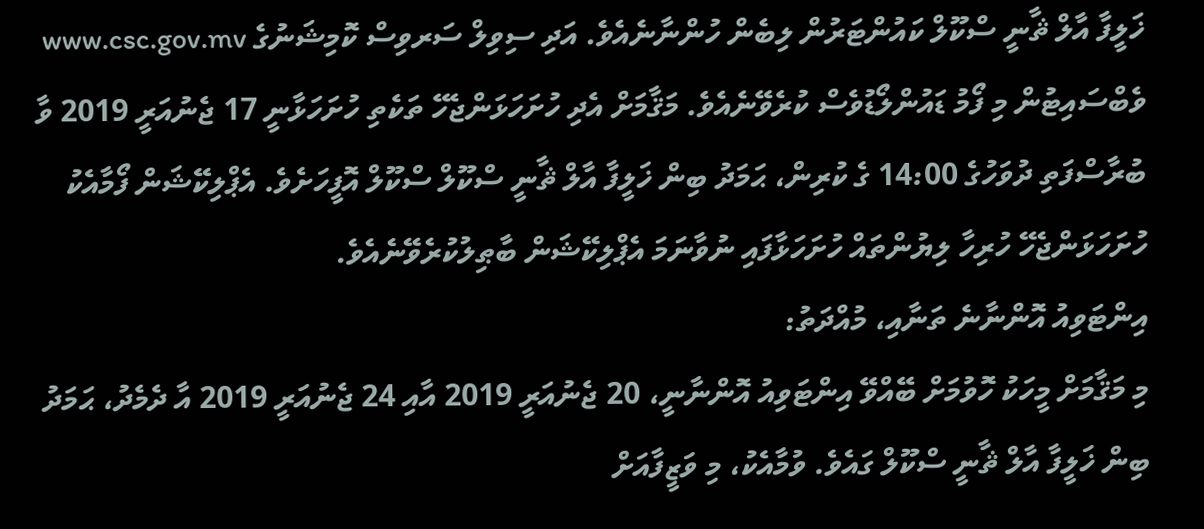ޚަލީފާ އާލް ޘާނީ ސްކޫލް ކައުންޓަރުން ލިބެން ހުންނާނެއެވެ. އަދި ސިވިލް ސަރވިސް ކޮމިޝަނުގެ www.csc.gov.mv ވެބްސައިޓުން މި ފޯމު ޑައުންލޯޑުވެސް ކުރެވޭނެއެވެ. މަޤާމަށް އެދި ހުށަހަޅަންޖެހޭ ތަކެތި ހުށަހަޅާނީ 17 ޖެނުއަރީ 2019 ވާ ބުރާސްފަތި ދުވަހުގެ 14:00 ގެ ކުރިން، ޙަމަދު ބިން ޚަލީފާ އާލް ޘާނީ ސްކޫލް ސްކޫލް އޮފީހަށެވެ. އެޕްލިކޭޝަން ފޯމާއެކު ހުށަހަޅަންޖެހޭ ހުރިހާ ލިޔުންތައް ހުށަހަޅާފައި ނުވާނަމަ އެޕްލިކޭޝަން ބާޠިލުކުރެވޭނެއެވެ.
އިންޓަވިއު އޮންނާނެ ތަނާއި، މުއްދަތު:
މި މަޤާމަށް މީހަކު ހޮވުމަށް ބޭއްވޭ އިންޓަވިއު އޮންނާނީ، 20 ޖެނުއަރީ 2019 އާއި 24 ޖެނުއަރީ 2019 އާ ދެމެދު، ޙަމަދު ބިން ޚަލީފާ އާލް ޘާނީ ސްކޫލް ގައެވެ. ވުމާއެކު، މި ވަޒީފާއަށް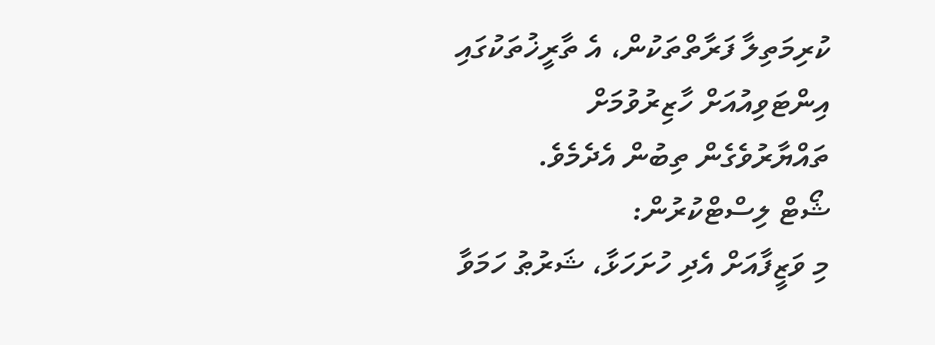ކުރިމަތިލާ ފަރާތްތަކުން، އެ ތާރީޚުތަކުގައި އިންޓަވިއުއަށް ހާޒިރުވުމަށް ތައްޔާރުވެގެން ތިބުން އެދެމެވެ.
ޝޯޓް ލިސްޓްކުރުން:
މި ވަޒީފާއަށް އެދި ހުށަހަޅާ، ޝަރުޠު ހަމަވާ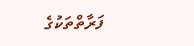ފަރާތްތަކުގެ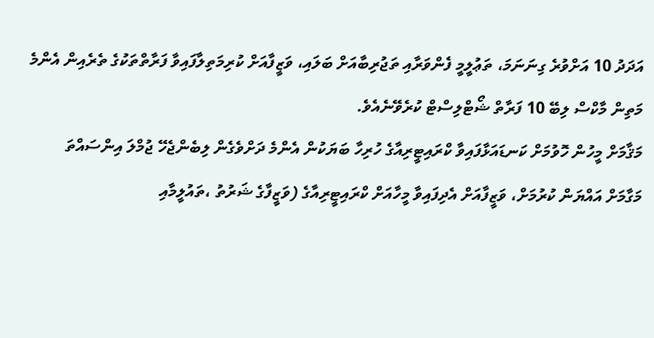އަދަދު 10 އަށްވުރެ ގިނަނަމަ، ތަޢުލީމީ ފެންވަރާއި ތަޖުރިބާއަށް ބަލައި، ވަޒީފާއަށް ކުރިމަތިލާފައިވާ ފަރާތްތަކުގެ ތެރެއިން އެންމެ މަތިން މާކްސް ލިބޭ 10 ފަރާތް ޝޯޓްލިސްޓް ކުރެވޭނެއެވެ.
މަޤާމަށް މީހުން ހޮވުމަށް ކަނޑައަޅާފައިވާ ކްރައިޓީރިއާގެ ހުރިހާ ބަޔަކުން އެންމެ ދަށްވެގެން ލިބެންޖެހޭ ޖުމްލަ އިންސައްތަ
މަގާމަށް އައްޔަން ކުރުމަށް، ވަޒީފާއަށް އެދިފައިވާ މީހާއަށް ކްރައިޓީރިއާގެ (ވަޒީފާގެ ޝަރުތު ،ތައުލީމާއި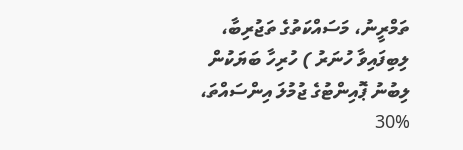ތަމްރީނު، މަސައްކަތުގެ ތަޖުރިބާ، ލިބިފައިވާ ހުނަރު ) ހުރިހާ ބަޔަކުން ލިބުނު ޕޮއިންޓުގެ ޖުމުލަ އިންސައްތަ، %30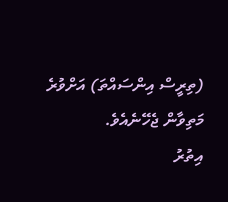(ތިރީސް އިންސައްތަ) އަށްވުރެ މަތިވާން ޖެހޭނެއެވެ.
އިތުރު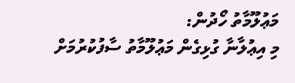މަޢުލޫމާތު ހޯދުން:
މި އިޢުލާނާ ގުޅިގެން މަޢުލޫމާތު ސާފުކުރުމަށް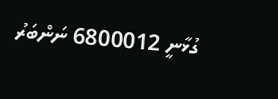ގުޅާނީ 6800012 ނަންބަރު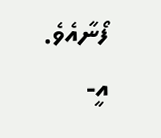ފޯނާއެވެ. އީ-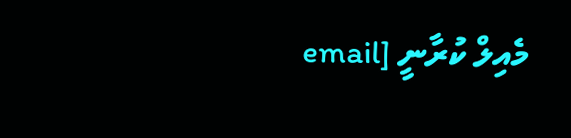މެއިލް ކުރާނީ [email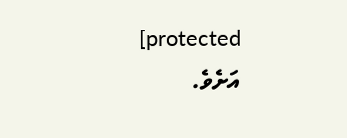protected] އަށެވެ.